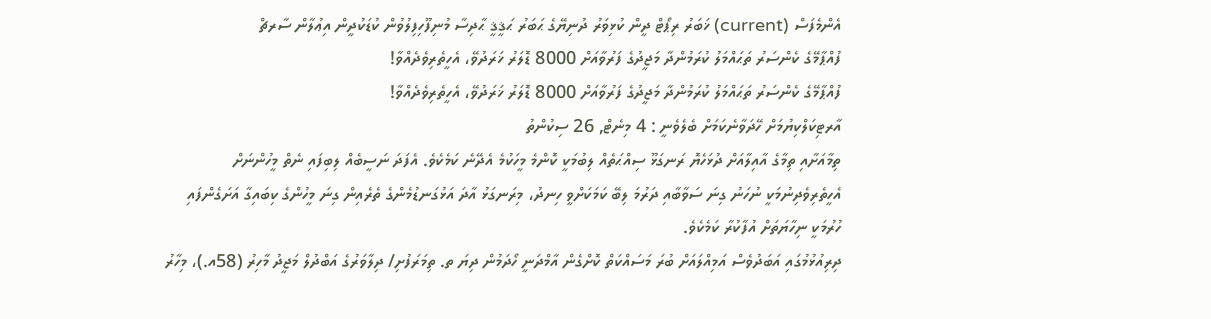އެންމެފަސް (current) ޚަބަރު ރިޕޯޓް ދީން ކުޅިވަރު ދުނިޔޭގެ ޙަބަރު ޙަޤީޤީ ޙާދިސާ މުނިފޫހިފިލުވުން ކުޑަކުދީން އިޢުލާން ސާރޗް
ފުއްޕާމޭގެ ކެންސަރު ތަޙައްމަލު ކުރަމުންދާ މަޖީދުގެ ފަރުވާއަށް 8000 ޑޮލަރު ޚަރަދުވޭ، އެހީތެރިވެދެއްވާ!
ފުއްޕާމޭގެ ކެންސަރު ތަޙައްމަލު ކުރަމުންދާ މަޖީދުގެ ފަރުވާއަށް 8000 ޑޮލަރު ޚަރަދުވޭ، އެހީތެރިވެދެއްވާ!
އާރޓިކަލްކިޔުމަށް ހޭދަވާނެކަމަށް ބެލެވެނީ : 4 މިނެޓް, 26 ސިކުންތު
ތިމާއަށާއި ތިމާގެ އާއިލާއަށް ދުޅަހެޔޮ ރަނގަޅޫ ސިއްޙަތެއް ލިބުމަކީ ކޮންމެ މީހަކުމެ އެދޭނެ ކަމެކެވެ. އެފަދަ ނަސީބެއް ލިބިފައި ނެތް މީހުންނަށް އެހީތެރިވެދިނުމަކީ ނުހަނު ގިނަ ސަވާބާއި ދަރުމަ ލިބޭ ކަމަކަށްވީ ހިނދު، މިރަނގަޅު އާދަ އަޅުގަނޑުމެންގެ ތެރެއިން ގިނަ މީހުންގެ ކިބައިގާ އަށަގެންފައި ހުރުމަކީ ނިހާޔަތަށް އުފާކުރާ ކަމެކެވެ.
ދިރިއުޅުމުގައި އަބަދުވެސް އަމިއްލައަށް ބުރަ މަސައްކަތް ކޮށްގެން އާމްދަނީ ހޯދަމުން ދިޔަ ތ. ތިމަރަފުށި/ ދިލާވަރުގެ އަބްދުލް މަޖީދު މާހިރު (58އ.)، މިހާރު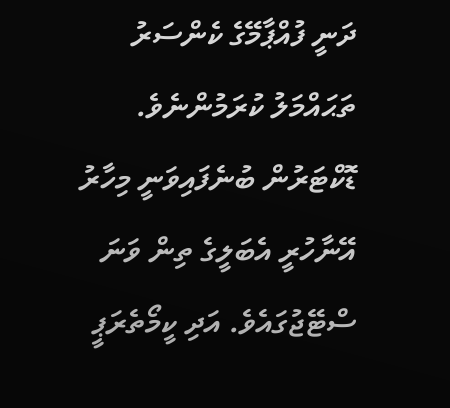ދަނީ ފުއްޕާމޭގެ ކެންސަރު ތަޙައްމަލު ކުރަމުންނެވެ. ޑޮކްޓަރުން ބުނެފައިވަނީ މިހާރު އޭނާހުރީ އެބަލީގެ ތިން ވަނަ ސްޓޭޖުގައެވެ. އަދި ކީމޯތެރަޕީ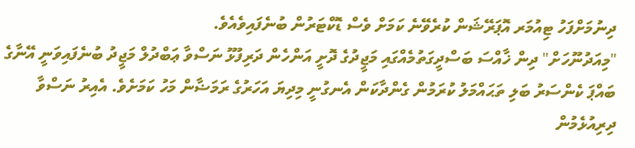ދިނުމަށްފަހު ޓިއުމަރ އޮޕަރޭޝަން ކުރެވޭނެ ކަމަށް ވެސް ޑޮކްޓަރުން ބުނެފައިވެއެވެ.
"މިއަދުނޫހަށް" ދިން ޚާއްސަ ބަސްދީގަތުމެއްގައި މަޖީދުގެ ދޮށީ އަންހެން ދަރިފުޅޫ ނަސްވާ ޢަބްދުލް މަޖީދު ބުނެފައިވަނީ އޭނާގެ ބައްޕަ ކެންސަރު ބަލި ތަޙައްމަލު ކުރަމުން ގެންދާކަން އެނގުނީ މިދިޔަ އަހަރުގެ ރަމަޟާން މަހު ކަމަށެވެ. އެއިރު ނަސްވާ ދިރިއުޅެމުން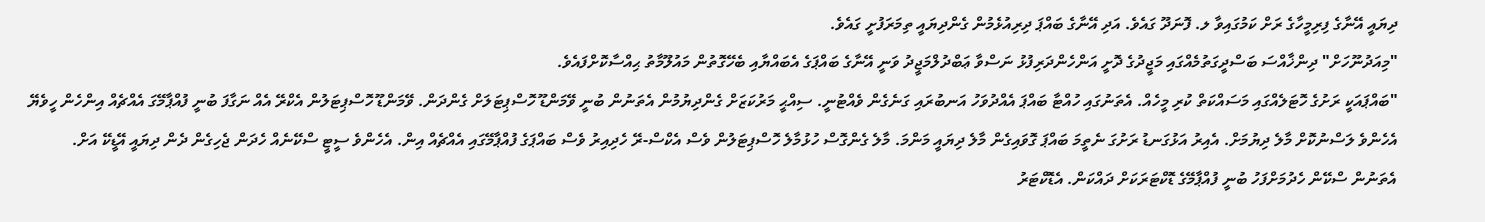ދިޔައީ އޭނާގެ ފިރިމީހާގެ ރަށް ކަމުގައިވާ ލ. ފޮނަދޫ ގައެވެ. އަދި އޭނާގެ ބައްޕަ ދިރިއުޅެމުން ގެންދިޔައީ ތިމަރަފުށީ ގައެވެ.
"މިއަދުނޫހަށް" ދިންޚާއްސަ ބަސްދީގަތުމެއްގައި މަޖީދުގެ ދޮށީ އަންހެންދަރިފުޅު ނަސްވާ ޢަބްދުލްމަޖީދު ވަނީ އޭނާގެ ބައްޕަގެ އެބައްޔާއި ބެހޭގޮތުން މައުލޫމާތު ޙިއްސާކޮށްފައެވެ.
"ބައްޕައަކީ ރަށުގެ ހޮޓަލެއްގައި މަސައްކަތް ކުރި މީހެއް. އެތަނުގައި ހުއްޓާ ބައްޕަ އެއްދުވަހު އަނބުރައި ގަނެގެން ވެއްޓުނީ. ސިއްޙީ މަރުކަޒަށް ގެންދިޔުމުން އެތަނުން ބުނީ ވޭމަންޑޫ ހޮސްޕިޓަލަށް ގެންދަން. ވޭމަންޑޫ ހޮސްޕިޓަލުން އެކްރޭ އެއް ނަގާފަ ބުނީ ފުއްޕާމޭގަ އެއްޗެއް އިންހެން ހީވެޔޭ އެހެންވެ ލަސްނުކޮށް މާލެ ދިޔުމަށް. އެއިރު އަޅުގަނޑު ރަށުގަ ނެތީމަ ބައްޕަ ގޮވައިގެން މާލެ ދިޔައީ މަންމަ. މާލެ ގެންގޮސް ހުޅުމާލެ ހޮސްޕިޓަލުން ވެސް އެކްސް-ރޭ ހެދިއިރު ވެސް ބައްޕަގެ ފުއްޕާމޭގައި އެއްޗެއް އިން. އެހެންވެ ސީޓީ ސްކޭނެއް ހެދަން ޖެހިގެން ދެން ދިޔައީ އޭޑީކޭ އަށް. އެތަނުން ސްކޭން ހެދުމަށްފަހު ބުނީ ފުއްޕާމޭގެ ޑޮކްޓަރަކަށް ދައްކަން. އެޑޮކްޓަރު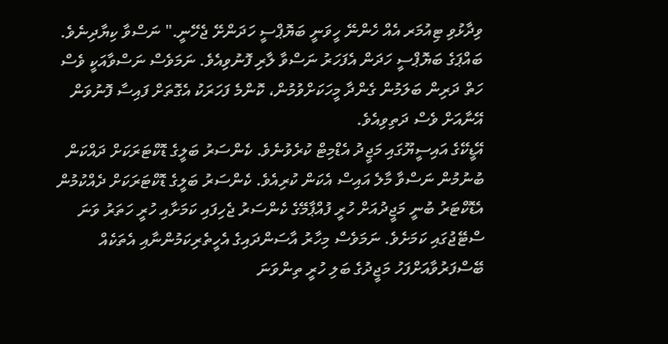ވިދާޅުވި ޓިއުމަރ އެއް ހެންނޭ ހީވަނީ ބަޔޮޕްސީ ހަދަންށޭ ޖެހޭނީ." ނަސްވާ ކިޔާދިނެވެ.
ބައްޕަގެ ބަޔޮޕްސީ ހަދަން އެފަހަރު ނަސްވާ ލާރި ފޮނުވިއެވެ. ނަމަވެސް ނަސްވާއަކީ ވެސް ހަތް ދަރިން ބަލަމުން ގެންދާ މީހަކަށްވުމުން، ކޮންމެ ފަހަރަކު އެގޮތަށް ފައިސާ ފޮނުވަން އޭނާއަށް ވެސް ދަތިވިއެވެ.
އޭޑީކޭގެ އައިސީޔޫގައި މަޖީދު އެޑްމިޓް ކުރެވުނެވެ. ކެންސަރު ބަލީގެ ޑޮކްޓަރަކަށް ދައްކަން ބުނުމުން ނަސްވާ މާލެ އައިސް އެކަން ކުރިއެވެ. ކެންސަރު ބަލީގެ ޑޮކްޓަރަކަށް ދެއްކުމުން އެޑޮކްޓަރު ބުނީ މަޖީދުއަށް ހުރީ ފުއްޕާމޭގެ ކެންސަރު ޖެހިފައި ކަމަށާއި ހުރީ ހަތަރު ވަނަ ސްޓޭޖުގައި ކަމަށެވެ. ނަމަވެސް މިހާރު އާސަންދައިގެ އެހީތެރިކަމުންނާއި އެތަކެއް ބޭސްފަރުވާއަށްފަހު މަޖީދުގެ ބަލި ހުރީ ތިންވަނަ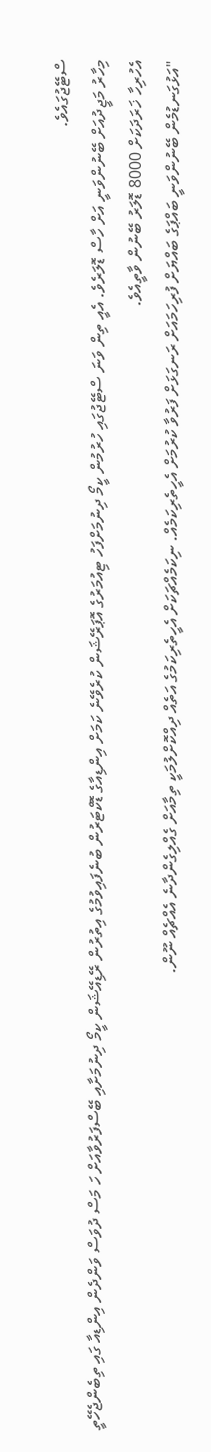ސްޓޭޖުގައެވެ.
މިހާރު މަޖީދުއަށް ބޭނުންވަނީ އަށް ހާސް ޑޮލަރެވެ. އެއީ ތިން ވަނަ ސްޓޭޖުގައި ހުރުމުން ކީމޯ ދިނުމަށްފަހު ޓިއުމަރުގެ އޮޕަރޭޝަން ކުރެވޭނެ ކަމަށް އިންޑިއާގެ ޑޮކްޓަރުން ބުނެފައިވުމުގެ އިތުރުން ރޭޑިއޭޝަން ކީމޯ ދިނުމަށާއި ބޭސްފަރުވާއަށް ހަ މަސް ދުވަސް ވަންދެން އިންޑިއާ ގައި ތިބެންޖެހޭތީ އެހުރިހާ ޚަރަދަކަށް 8000 ޑޮލަރު ބޭނުން ވާތީއެވެ.
"އަޅުގަނޑުމެން ބޭނުންވަނީ ބައްޕަގެ ބައްޔަށް ފުރިހަމައަށް ރަނގަޅަށް ފަރުވާ ކުރުމަށް އެހީތެރިކަމެއް. ނިކަމެއްޗަކަށް އެހީތެރިކަމުގެ އަތެއް ދިއްކޮށްލުމަކީ ތިމާއަށް ގެއްލިގެންދާނެ އެއްޗެއް ނޫން.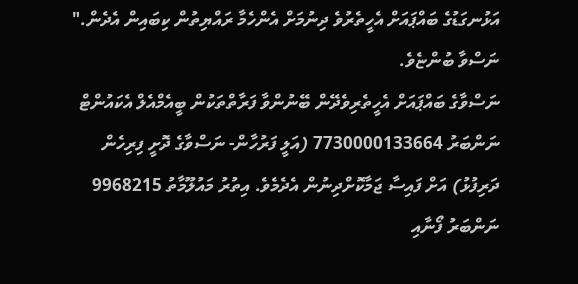އަޅުނގަޑުގެ ބައްޕައަށް އެހީތެރުވެ ދިނުމަށް އެންހެމާ ރައްޔިތުން ކިބައިން އެދެން." ނަސްވާ ބުންޏެވެ.
ނަސްވާގެ ބައްޕައަށް އެހީތެރިވެދޭން ބޭނުންވާ ފަރާތްތަކުން ބީއެމްއެލް އެކައުންޓް ނަންބަރު 7730000133664 (އަލީ ފަރުހާން- ނަސްވާގެ ދޮށީ ފިރިހެން ދަރިފުޅު) އަށް ފައިސާ ޖަމާކޮށްދިނުން އެދެމެވެ. އިތުރު މައުލޫމާތު 9968215 ނަންބަރު ފޯނާއި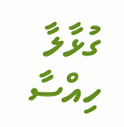ގުޅާލާ ހިއްސާ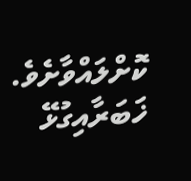ކޮށްލައްވާށެވެ.
ޚަބަރާއިގުޅޭ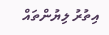އިތުރު ލިޔުންތައް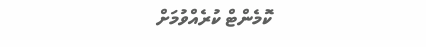ކޮމެންޓް ކުރެއްވުމަށް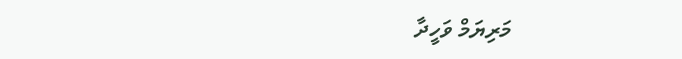މަރިޔަމް ވަހީދާ